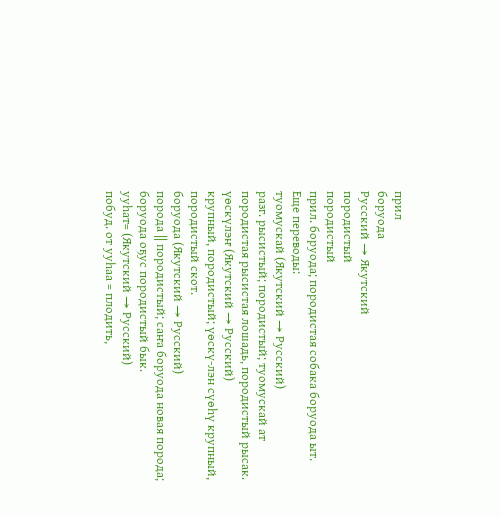прил
боруода
Русский → Якутский
породистый
породистый
прил. боруода; породистая собака боруода ыт.
Еще переводы:
туомускай (Якутский → Русский)
разг. рысистый; породистый; туомускай ат породистая рысистая лошадь, породистый рысак.
үөскүлэҥ (Якутский → Русский)
крупный, породистый; үөскү-лэн сүөһү крупный, породистый скот.
боруода (Якутский → Русский)
порода || породистый; саҥа боруода новая порода; боруода оҕус породистый бык.
ууһат= (Якутский → Русский)
побуд. от ууһаа = плодить,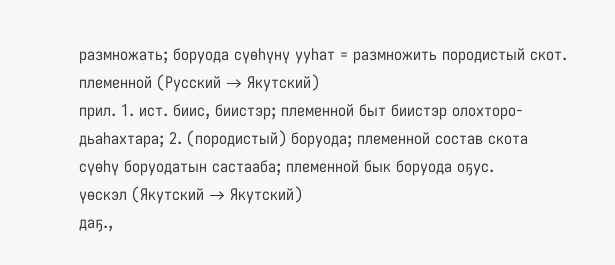размножать; боруода сүөһүнү ууһат = размножить породистый скот.
племенной (Русский → Якутский)
прил. 1. ист. биис, биистэр; племенной быт биистэр олохторо-дьаһахтара; 2. (породистый) боруода; племенной состав скота сүөһү боруодатын састааба; племенной бык боруода оҕус.
үөскэл (Якутский → Якутский)
даҕ.,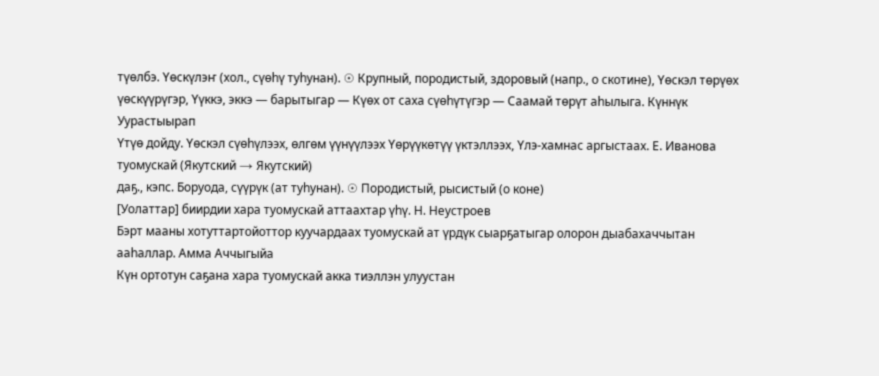түөлбэ. Үөскүлэҥ (хол., сүөһү туһунан). ☉ Крупный, породистый, здоровый (напр., о скотине), Үөскэл төрүөх үөскүүрүгэр, Үүккэ, эккэ — барытыгар — Күөх от саха сүөһүтүгэр — Саамай төрүт аһылыга. Күннүк Уурастыырап
Үтүө дойду. Үөскэл сүөһүлээх, өлгөм үүнүүлээх Үөрүүкөтүү үктэллээх, Үлэ-хамнас аргыстаах. Е. Иванова
туомускай (Якутский → Якутский)
даҕ., кэпс. Боруода, сүүрүк (ат туһунан). ☉ Породистый, рысистый (о коне)
[Уолаттар] биирдии хара туомускай аттаахтар үһү. Н. Неустроев
Бэрт мааны хотуттартойоттор куучардаах туомускай ат үрдүк сыарҕатыгар олорон дыабахаччытан ааһаллар. Амма Аччыгыйа
Күн ортотун саҕана хара туомускай акка тиэллэн улуустан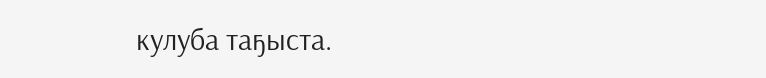кулуба таҕыста.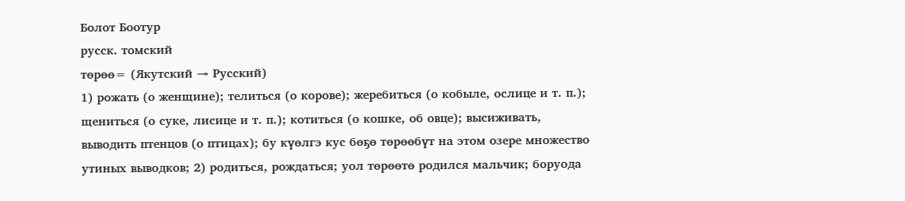Болот Боотур
русск. томский
төрөө= (Якутский → Русский)
1) рожать (о женщине); телиться (о корове); жеребиться (о кобыле, ослице и т. п.); щениться (о суке, лисице и т. п.); котиться (о кошке, об овце); высиживать, выводить птенцов (о птицах); бу күөлгэ кус бөҕө төрөөбүт на этом озере множество утиных выводков; 2) родиться, рождаться; уол төрөөтө родился мальчик; боруода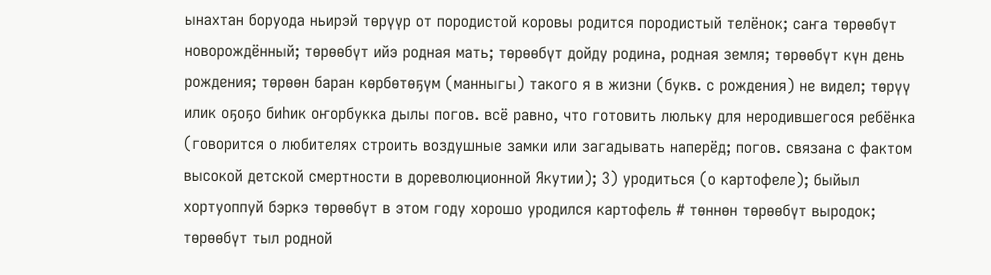ынахтан боруода ньирэй төрүүр от породистой коровы родится породистый телёнок; саҥа төрөөбүт новорождённый; төрөөбүт ийэ родная мать; төрөөбүт дойду родина, родная земля; төрөөбүт күн день рождения; төрөөн баран көрбөтөҕүм (манныгы) такого я в жизни (букв. с рождения) не видел; төрүү илик оҕоҕо биһик оҥорбукка дылы погов. всё равно, что готовить люльку для неродившегося ребёнка (говорится о любителях строить воздушные замки или загадывать наперёд; погов. связана с фактом высокой детской смертности в дореволюционной Якутии); 3) уродиться (о картофеле); быйыл хортуоппуй бэркэ төрөөбүт в этом году хорошо уродился картофель # төннөн төрөөбүт выродок; төрөөбүт тыл родной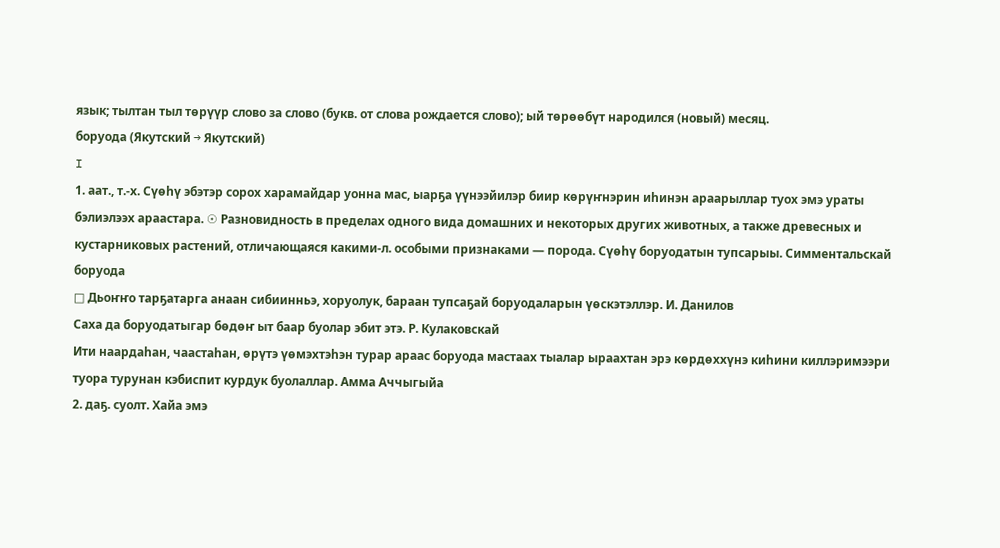язык; тылтан тыл төрүүр слово за слово (букв. от слова рождается слово); ый төрөөбүт народился (новый) месяц.
боруода (Якутский → Якутский)
I
1. аат., т.-х. Сүөһү эбэтэр сорох харамайдар уонна мас, ыарҕа үүнээйилэр биир көрүҥнэрин иһинэн араарыллар туох эмэ ураты бэлиэлээх араастара. ☉ Разновидность в пределах одного вида домашних и некоторых других животных, а также древесных и кустарниковых растений, отличающаяся какими-л. особыми признаками — порода. Сүөһү боруодатын тупсарыы. Симментальскай боруода
□ Дьоҥҥо тарҕатарга анаан сибиинньэ, хоруолук, бараан тупсаҕай боруодаларын үөскэтэллэр. И. Данилов
Саха да боруодатыгар бөдөҥ ыт баар буолар эбит этэ. Р. Кулаковскай
Ити наардаһан, чаастаһан, өрүтэ үөмэхтэһэн турар араас боруода мастаах тыалар ыраахтан эрэ көрдөххүнэ киһини киллэримээри туора турунан кэбиспит курдук буолаллар. Амма Аччыгыйа
2. даҕ. суолт. Хайа эмэ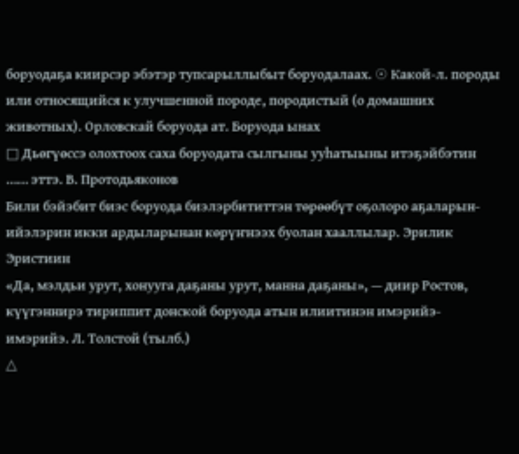боруодаҕа киирсэр эбэтэр тупсарыллыбыт боруодалаах. ☉ Какой-л. породы или относящийся к улучшенной породе, породистый (о домашних животных). Орловскай боруода ат. Боруода ынах
□ Дьөгүөссэ олохтоох саха боруодата сылгыны ууһатыыны итэҕэйбэтин …… эттэ. В. Протодьяконов
Били бэйэбит биэс боруода биэлэрбититтэн төрөөбүт оҕолоро аҕаларын-ийэлэрин икки ардыларынан көрүҥнээх буолан хааллылар. Эрилик Эристиин
«Да, мэлдьи урут, хонууга даҕаны урут, манна даҕаны», — диир Ростов, күүгэннирэ тириппит донской боруода атын илиитинэн имэрийэ-имэрийэ. Л. Толстой (тылб.)
△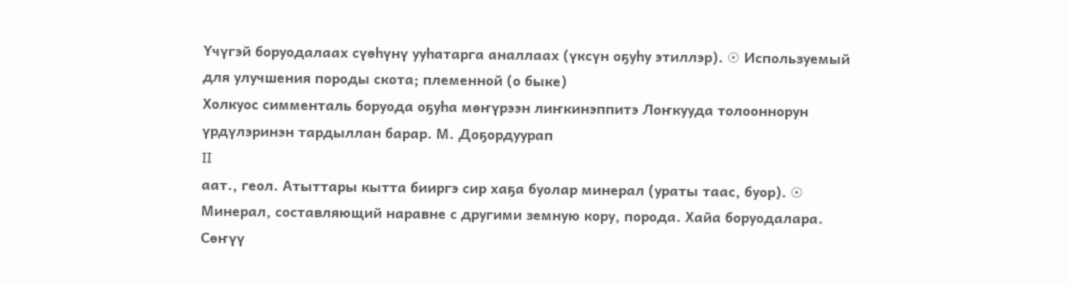Үчүгэй боруодалаах сүөһүнү ууһатарга аналлаах (үксүн оҕуһу этиллэр). ☉ Используемый для улучшения породы скота; племенной (о быке)
Холкуос симменталь боруода оҕуһа мөҥүрээн лиҥкинэппитэ Лоҥкууда толооннорун үрдүлэринэн тардыллан барар. М. Доҕордуурап
II
аат., геол. Атыттары кытта бииргэ сир хаҕа буолар минерал (ураты таас, буор). ☉ Минерал, составляющий наравне с другими земную кору, порода. Хайа боруодалара. Сөҥүү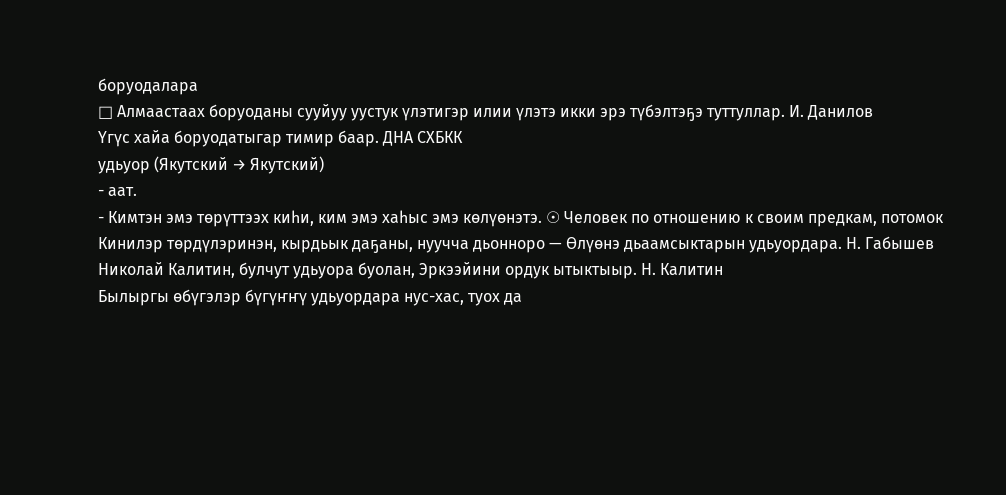боруодалара
□ Алмаастаах боруоданы сууйуу уустук үлэтигэр илии үлэтэ икки эрэ түбэлтэҕэ туттуллар. И. Данилов
Үгүс хайа боруодатыгар тимир баар. ДНА СХБКК
удьуор (Якутский → Якутский)
- аат.
- Кимтэн эмэ төрүттээх киһи, ким эмэ хаһыс эмэ көлүөнэтэ. ☉ Человек по отношению к своим предкам, потомок
Кинилэр төрдүлэринэн, кырдьык даҕаны, нуучча дьонноро — Өлүөнэ дьаамсыктарын удьуордара. Н. Габышев
Николай Калитин, булчут удьуора буолан, Эркээйини ордук ытыктыыр. Н. Калитин
Былыргы өбүгэлэр бүгүҥҥү удьуордара нус-хас, туох да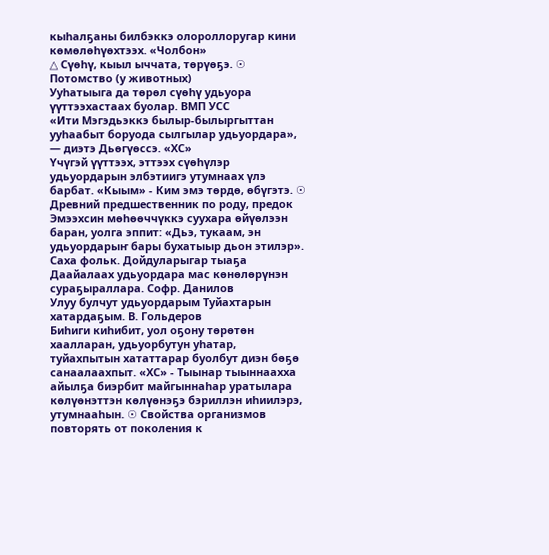кыһалҕаны билбэккэ олороллоругар кини көмөлөһүөхтээх. «Чолбон»
△ Сүөһү, кыыл ыччата, төрүөҕэ. ☉ Потомство (у животных)
Ууһатыыга да төрөл сүөһү удьуора үүттээхастаах буолар. ВМП УСС
«Ити Мэгэдьэккэ былыр-былыргыттан ууһаабыт боруода сылгылар удьуордара», — диэтэ Дьөгүөссэ. «ХС»
Үчүгэй үүттээх, эттээх сүөһүлэр удьуордарын элбэтиигэ утумнаах үлэ барбат. «Кыым» - Ким эмэ төрдө, өбүгэтэ. ☉ Древний предшественник по роду, предок
Эмээхсин мөһөөччүккэ суухара өйүөлээн баран, уолга эппит: «Дьэ, тукаам, эн удьуордарыҥ бары бухатыыр дьон этилэр». Саха фольк. Дойдуларыгар тыаҕа Даайалаах удьуордара мас көнөлөрүнэн сураҕыраллара. Софр. Данилов
Улуу булчут удьуордарым Туйахтарын хатардаҕым. В. Гольдеров
Биһиги киһибит, уол оҕону төрөтөн хаалларан, удьуорбутун уһатар, туйахпытын хататтарар буолбут диэн бөҕө санаалаахпыт. «ХС» - Тыынар тыыннаахха айылҕа биэрбит майгыннаһар уратылара көлүөнэттэн көлүөнэҕэ бэриллэн иһиилэрэ, утумнааһын. ☉ Свойства организмов повторять от поколения к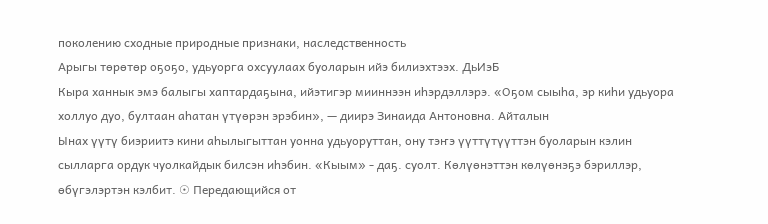поколению сходные природные признаки, наследственность
Арыгы төрөтөр оҕоҕо, удьуорга охсуулаах буоларын ийэ билиэхтээх. ДьИэБ
Кыра ханнык эмэ балыгы хаптардаҕына, ийэтигэр мииннээн иһэрдэллэрэ. «Оҕом сыыһа, эр киһи удьуора холлуо дуо, бултаан аһатан үтүөрэн эрэбин», — диирэ Зинаида Антоновна. Айталын
Ынах үүтү биэриитэ кини аһылыгыттан уонна удьуоруттан, ону тэҥэ үүттүтүүттэн буоларын кэлин сылларга ордук чуолкайдык билсэн иһэбин. «Кыым» - даҕ. суолт. Көлүөнэттэн көлүөнэҕэ бэриллэр, өбүгэлэртэн кэлбит. ☉ Передающийся от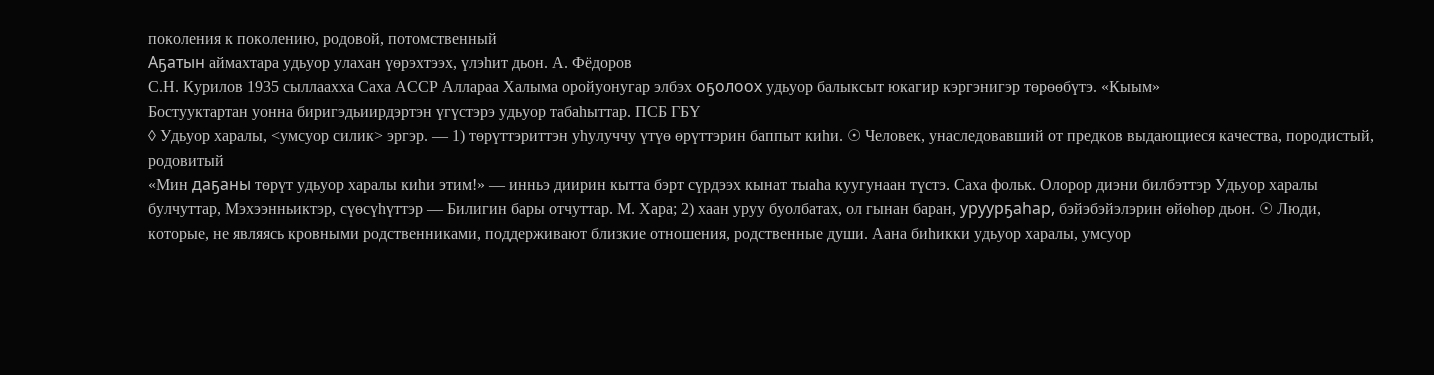поколения к поколению, родовой, потомственный
Аҕатын аймахтара удьуор улахан үөрэхтээх, үлэһит дьон. А. Фёдоров
С.Н. Курилов 1935 сыллаахха Саха АССР Аллараа Халыма оройуонугар элбэх оҕолоох удьуор балыксыт юкагир кэргэнигэр төрөөбүтэ. «Кыым»
Бостууктартан уонна биригэдьиирдэртэн үгүстэрэ удьуор табаһыттар. ПСБ ГБҮ
◊ Удьуор харалы, <умсуор силик> эргэр. — 1) төрүттэриттэн уһулуччу үтүө өрүттэрин баппыт киһи. ☉ Человек, унаследовавший от предков выдающиеся качества, породистый, родовитый
«Мин даҕаны төрүт удьуор харалы киһи этим!» — инньэ диирин кытта бэрт сүрдээх кынат тыаһа куугунаан түстэ. Саха фольк. Олорор диэни билбэттэр Удьуор харалы булчуттар, Мэхээнньиктэр, сүөсүһүттэр — Билигин бары отчуттар. М. Хара; 2) хаан уруу буолбатах, ол гынан баран, уруурҕаһар, бэйэбэйэлэрин өйөһөр дьон. ☉ Люди, которые, не являясь кровными родственниками, поддерживают близкие отношения, родственные души. Аана биһикки удьуор харалы, умсуор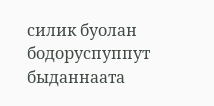силик буолан бодоруспуппут быданнаата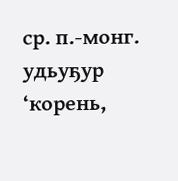ср. п.-монг. удьуҕур ‘корень,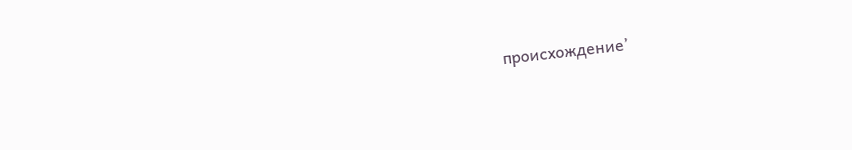происхождение’